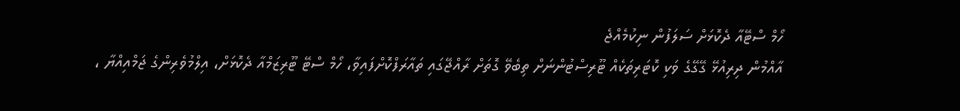ހޯމް ސްޓޭއާ ދެކޮޅަށް ސަލަފުން ނިކުމެއްޖެ
އާއްމުން ދިރިއުޅޭ ގޭގޭގެ ވަކި ކޮޓަރިތަކެއް ޓޫރިސްޓުންނަށް ތިބެވޭ ގޮތަށް ރާއްޖޭގައި ތައާރަފްކޮށްފައިވާ، ހޯމް ސްޓޭ ޓޫރިޒަމްއާ ދެކޮޅަށް، އިލްމުވެރިންގެ ޖަމްއިއްޔާ ،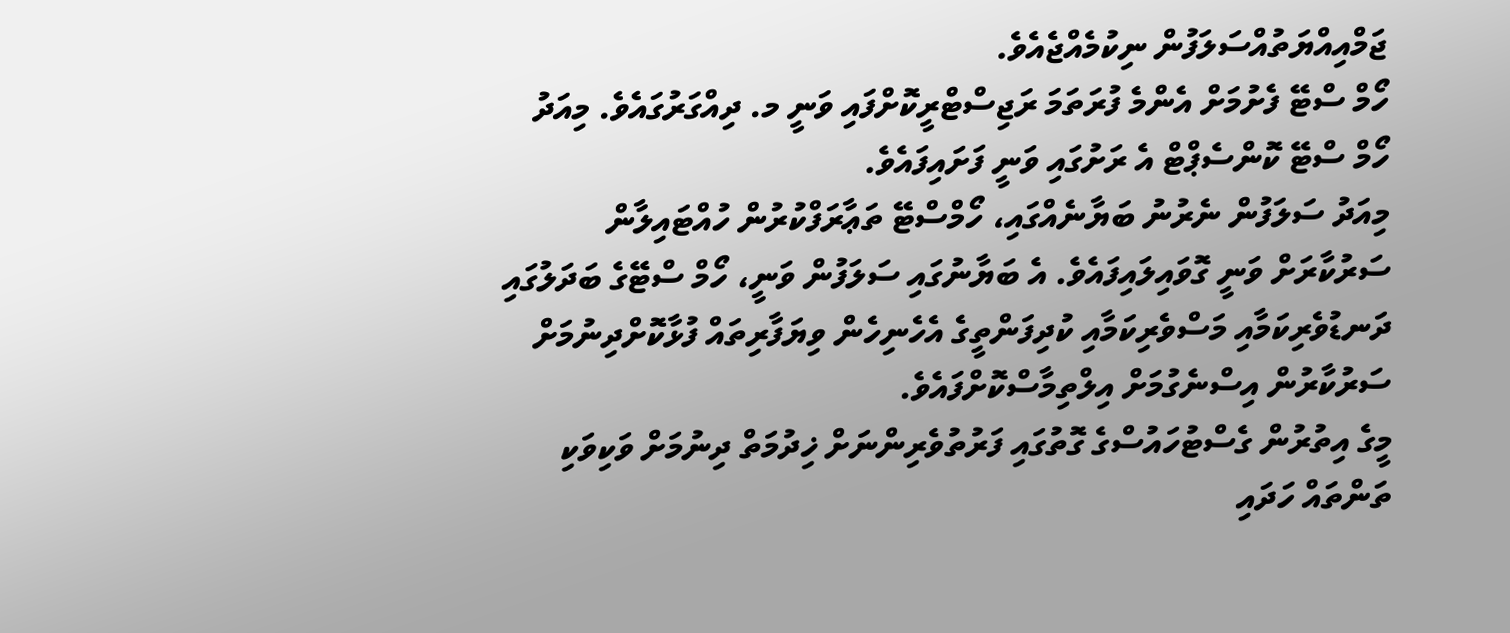ޖަމްއިއްޔަތުއްސަލަފުން ނިކުމެއްޖެއެވެ.
ހޯމް ސްޓޭ ފެށުމަށް އެންމެ ފުރަތަމަ ރަޖިސްޓްރީކޮށްފައި ވަނީ މ. ދިއްގަރުގައެވެ. މިއަދު ހޯމް ސްޓޭ ކޮންސެޕްޓް އެ ރަށުގައި ވަނީ ފަށައިފައެވެ.
މިއަދު ސަލަފުން ނެރުނު ބަޔާނެއްގައި، ހޯމްސްޓޭ ތަޢާރަފްކުރުން ހުއްޓައިލާން ސަރުކާރަށް ވަނީ ގޮވައިލައިފައެވެ. އެ ބަޔާނުގައި ސަލަފުން ވަނީ، ހޯމް ސްޓޭގެ ބަދަލުގައި ދަނޑުވެރިކަމާއި މަސްވެރިކަމާއި ކުދިފަންތީގެ އެހެނިހެން ވިޔަފާރިތައް ފުޅާކޮށްދިނުމަށް ސަރުކާރުން އިސްނެގުމަށް އިލްތިމާސްކޮށްފައެވެ.
މީގެ އިތުރުން ގެސްޓުހައުސްގެ ގޮތުގައި ފަރުތުވެރިންނަށް ޚިދުމަތް ދިނުމަށް ވަކިވަކި ތަންތައް ހަދައި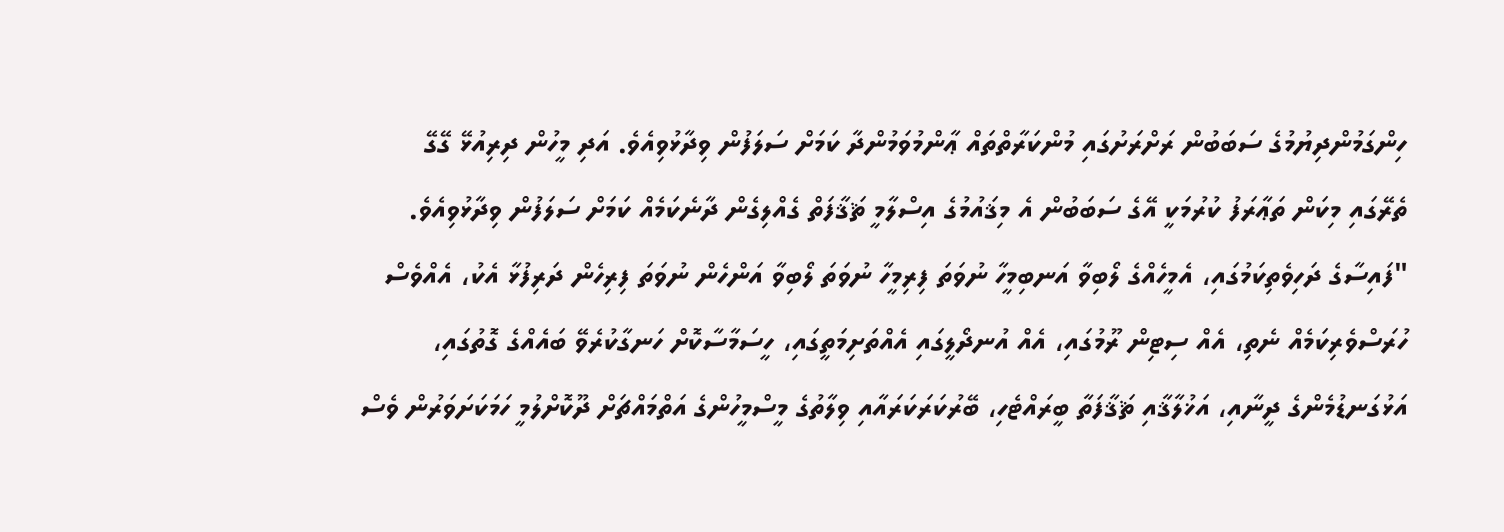ހިންގަމުންދިޔުމުގެ ސަބަބުން ރަށްރަށުގައި މުންކަރާތްތައް ޢާންމުވަމުންދާ ކަމަށް ސަލަފުން ވިދާޅުވިއެވެ. އަދި މީހުން ދިރިއުޅޭ ގޭގޭ ތެރޭގައި މިކަން ތަޢާރަފު ކުރުމަކީ އޭގެ ސަބަބުން އެ މިޤައުމުގެ އިސްލާމީ ޘަޤާފަތް ގެއްލިގެން ދާނެކަމެއް ކަމަށް ސަލަފުން ވިދާޅުވިއެވެ.
"ފައިސާގެ ދަހިވެތިކަމުގައި، އެމީހެއްގެ ލޯބިވާ އަނބިމީހާ ނުވަތަ ފިރިމީހާ ނުވަތަ ލޯބިވާ އަންހެން ނުވަތަ ފިރިހެން ދަރިފުޅާ އެކު، އެއްވެސް ހުރަސްވެރިކަމެއް ނެތި، އެއް ސިޓިން ރޫމުގައި، އެއް އުނދޯލީގައި އެއްތަށިމަތީގައި، ހީސަމާސާކޮށް ހަނގާކުރެވޭ ބައެއްގެ ގޮތުގައި، އަޅުގަނޑުމެންގެ ދީނާއި، އަޚުލާޤާއި ޘަޤާފަތާ ބީރައްޓެހި، ބޭރުކަރަކަރައާއި ވިލާތުގެ މީސްމީހުންގެ އަތްމައްޗަށް ދޫކޮށްލުމީ ހަމަކަށަވަރުން ވެސް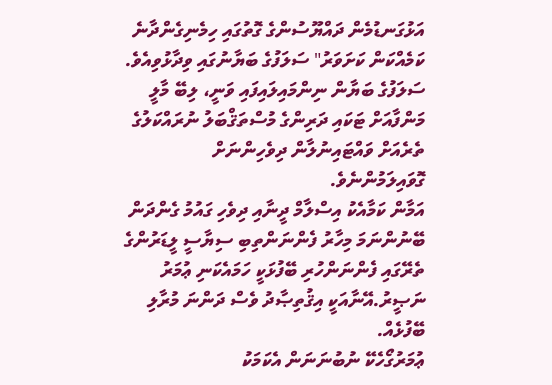އަޅުގަނޑުމެން ދައްޔޫސުންގެ ގޮތުގައި ހިމެނިގެންދާނެ ކަމެއްކަން ކަށަވަރު" ސަލަފުގެ ބަޔާނުގައި ވިދާޅުވިއެވެ.
ސަލަފުގެ ބަޔާން ނިންމައިލައިފައި ވަނީ، ލިބޭ މާލީ މަންފާއަށް ޓަކައި ދަރިންގެ މުސްތަޤްބަލު ނުރައްކަލުގެ ތެރެއަށް ވައްޓައިނުލާން ދިވެހިންނަށް ގޮވައިލަމުންނެވެ.
އަމާން ކަމާއެކު އިސްލާމް ދީނާއި ދިވެހި ގައުމު ގެންދަން ބޭނުންނަމަ މިހާރު ފެންނަންތިބި ސިޔާސީ ލީޑަރުންގެ ތެރޭގައި ފެންނަންހުރި ބޭފުޅަކީ ހަމައެކަނި ޢުމަރު ނަޞީރު.އޭނާއަކީ އިޤުތިޞާދު ވެސް ދަންނަ މުރާލި ބޭފުޅެއް.
ޢުމަރުގޯހެކޭ ނުބުނަނަން އެކަމަކު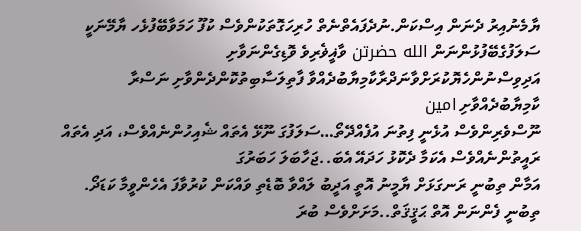ޔާމެނުއިރު ދެނަން އިސްކަން.ނުދެފައެތްނެތް ހުރިހަގޮތަކުންވެސް ކުފޫ ހަމަވާބޭފުޅެހ ޔާމޭނަކީ
ސަލަފުގެބޭފުޅުންނަން الله حضرتن ވާޣީޥެރިވެ ވޮޑިގެންނަވާށި އަދިވިސްނުންހެޔޮކުރަށްވާނަދްރާކާމިޔާބުދެއްވާ ފާތިލަސާބިތުކޮންދެންވާށި ނަސްރާ ކާމިޔާބުދެއްވާށި امين
ނޫސްވެރިންވެސް އުޅެނީ ފިތުނަ އުފެއްދޭތޯ…ސަލަފުގަ ނޫޅޭ އެތައް ޝެއިހުންނެއްވެސް، އަދި އެތައް ރައީތުންނެއްވެސް އެކަމާ ދެކޮޅު ހަދައޭ އެބަ..ޖަހާބަލަ ހަބަރުގަ
އަމާން ތިބުނީ ރަނގަޅަށް ޔާމީނު އޮތީ އަދީބު ލައްވާ ބޮޑެތި ވައްކަން ކުރުވާފަ އެހެންވީމާ ކަޑަދޯ. ތިބުނީ ފެންނަން އޮތް ޙަޤީޤަތް..މަށަށްވެސް ބުރަ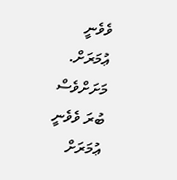ވެވެނީ ޢުމަރަށް.
މަށަށްވެސް ބުރަ ވެވެނީ ޢުމަރަށް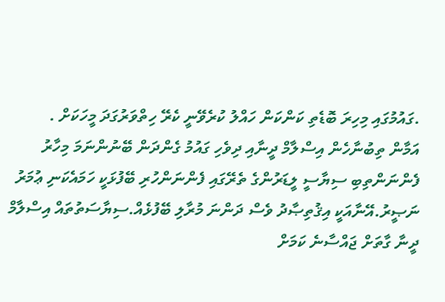.ގައުމުގައި މިހިރަ ބޮޑެތި ކަންކަން ހައްލު ކުރެވޭނީ ކެރޭ ހިތްވަރުގަދަ މީހަކަށް .
އަމާން ތިބުނާހެން އިސްލާމް ދީނާއި ދިވެހި ގައުމު ގެންދަން ބޭނުންނަމަ މިހާރު ފެންނަންތިބި ސިޔާސީ ލީޑަރުންގެ ތެރޭގައި ފެންނަންހުރި ބޭފުޅަކީ ހަމައެކަނި ޢުމަރު ނަޞީރު.އޭނާއަކީ އިޤުތިޞާދު ވެސް ދަންނަ މުރާލި ބޭފުޅެއް.ސިޔާސަތުތައް އިސްލާމް ދީނާ ގާތަށް ޖައްސާނެ ކަމަށް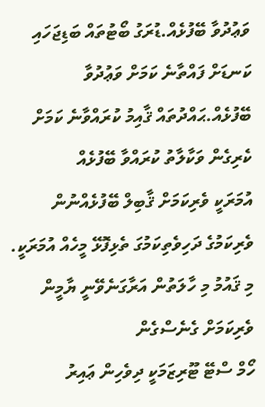ވަޢުދުވާ ބޭފުޅެއް.ޑުރަގު ބޯޓުތައް ބަޑިޖަހައި ކަނޑަށް ފައްތާނެ ކަމަށް ވަޢުދުވާ ބޭފުޅެއް.ޙައްދުތައް ޤާއިމު ކުރައްވާނެ ކަމަށް ކެރިގެން ވަކާލާތު ކުރައްވާ ބޭފުޅެއް
އުމަރަކީ ވެރިކަމަށް ޤާބިލް ބޭފުޅެއްނުން ވެރިކަމުގެ ދަހިވެތިކަމުގަ ތެޅިފޮޅޭ މީހެއް އުމަރަކީ.
މި ޤައުމު މި ހާލަތުން އަރާގަނެވޭނީ ޔާމީން ވެރިކަމަށް ގެނެސްގެން
ހޯމް ސްޓޭ ޓޫރިޒަމަކީ ދިވެހިން ޢައިރު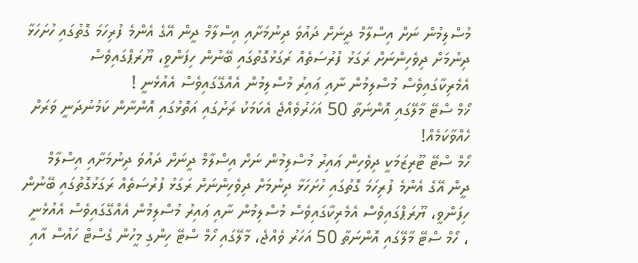މުސްލިމުން ނަށް އިސްލާމް ދީނަށް ދައުވަ ދިނުމަށާއި އިސްލާމް ދީން އޭގެ އެންމެ ފުރިހަމަ ގޮތުގައި ހުށަހަޅާ ދިނުމަށް ދިވެހިންނަށް ރަގަޅު ފުރުސަތެއް ރަގަޅުގޮތުގައި ބޭނުން ހިފަންވީ، ޔޫރަޕްގައިވެސް އެމެރިކާގައިވެސް މުސްލިމުން ނާއި ޢައިރު މުސްލިމުން އެއްގޭގައިވެސް އެއުޅެނީ !
ޚޯމް ސްޓޭ މާލޭގައި އޮންނަތާ 50 އަހަރުވެއްޖެ އެކަމަކު ރަށުގައި އަތޮޅުގައި އޮންނާން ކަމުނުދަނީ ވަރަށް ހެއްވާކަމެއް!
ހޯމް ސްޓޭ ޓޫރިޒަމަކީ ދިވެހިން ޢައިރު މުސްލިމުން ނަށް އިސްލާމް ދީނަށް ދައުވަ ދިނުމަށާއި އިސްލާމް ދީން އޭގެ އެންމެ ފުރިހަމަ ގޮތުގައި ހުށަހަޅާ ދިނުމަށް ދިވެހިންނަށް ރަގަޅު ފުރުސަތެއް ރަގަޅުގޮތުގައި ބޭނުން ހިފަންވީ، ޔޫރަޕްގައިވެސް އެމެރިކާގައިވެސް މުސްލިމުން ނާއި ޢައިރު މުސްލިމުން އެއްގޭގައިވެސް އެއުޅެނީ ، ހޯމް ސްޓޭ މާލޭގައި އޮންނަތާ 50 އަހަރު ވެއްޖެ، މާލޭގައި ހޯމް ސްޓޭ ހިންގި މީހުން ގެސްޓް ހައުސް އާއި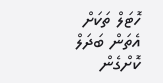ހޮޓަލް ތަކަށް އެތަން ބަދަލް ކޮށްގެން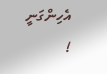އެހިންގަނީ !